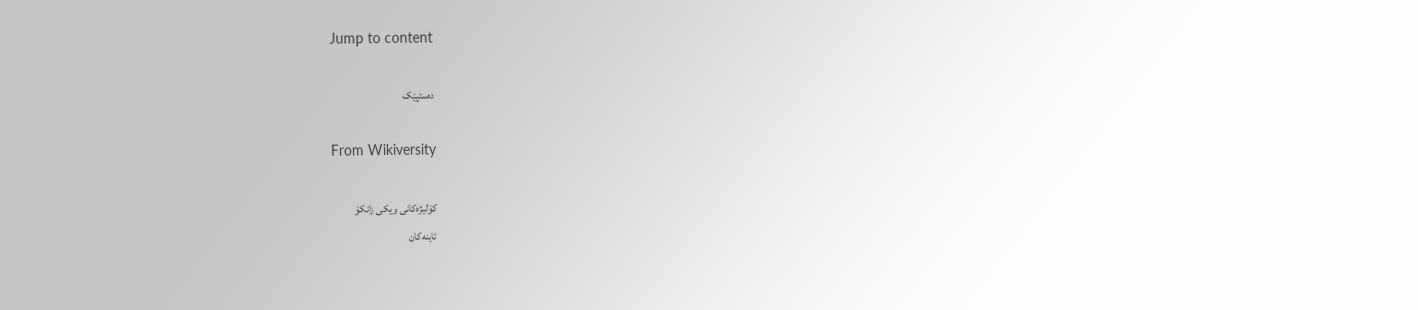Jump to content

دەستپێک

From Wikiversity

کۆلیژەکانی ویکی زانکۆ
ئاینەکان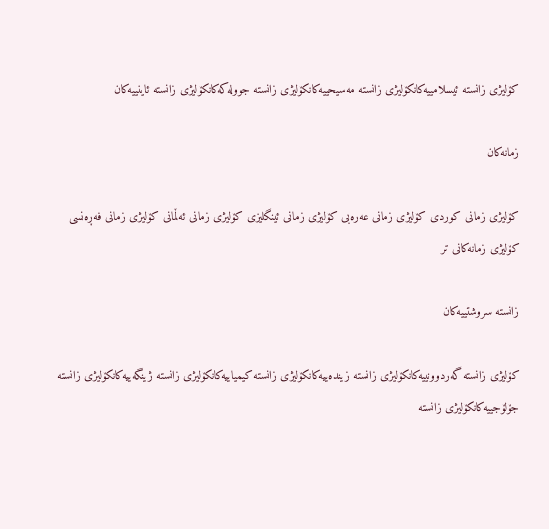کۆلیژی زانستە ئیسلامییەکانکۆلیژی زانستە مەسیحییەکانکۆلیژی زانستە جوولەکەکانکۆلیژی زانستە ئاینییەکان

زمانەکان

کۆلیژی زمانی کوردی کۆلیژی زمانی عەرەبی کۆلیژی زمانی ئینگلیزی کۆلیژی زمانی ئەڵمانی کۆلیژی زمانی فەڕەنسی کۆلیژی زمانەکانی تر

زانستە سروشتییەکان

کۆلیژی زانستە گەردوونییەکانکۆلیژی زانستە زیندەییەکانکۆلیژی زانستە کیمیاییەکانکۆلیژی زانستە ژینگەییەکانکۆلیژی زانستە جۆلۆجییەکانکۆلیژی زانستە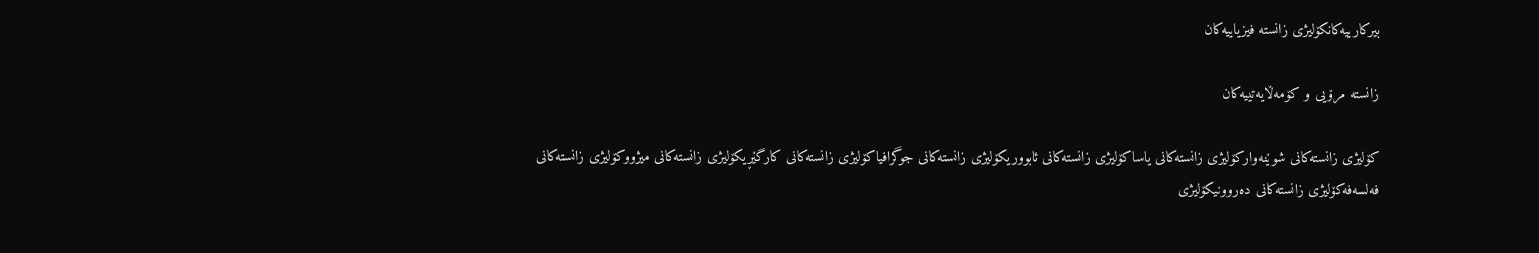بیرکارییەکانکۆلیژی زانستە فیزیاییەکان

زانستە مرۆیی و کۆمەڵایەتییەکان

کۆلیژی زانستەکانی شوێنەوارکۆلیژی زانستەکانی یاساکۆلیژی زانستەکانی ئابووریکۆلیژی زانستەکانی جوگرافیاکۆلیژی زانستەکانی کارگێڕیکۆلیژی زانستەکانی میژووکۆلیژی زانستەکانی فەلسەفەکۆلیژی زانستەکانی دەروونیکۆلیژی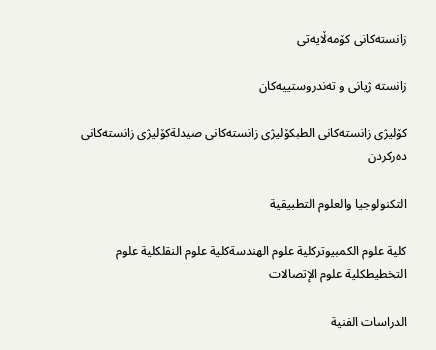زانستەکانی کۆمەڵایەتی

زانستە ژیانی و تەندروستییەکان

کۆلیژی زانستەکانی الطبکۆلیژی زانستەکانی صيدلةکۆلیژی زانستەکانی دەرکردن

التكنولوجيا والعلوم التطبيقية

كلية علوم الكمبيوتركلية علوم الهندسةكلية علوم النقلكلية علوم التخطيطكلية علوم الإتصالات

الدراسات الفنية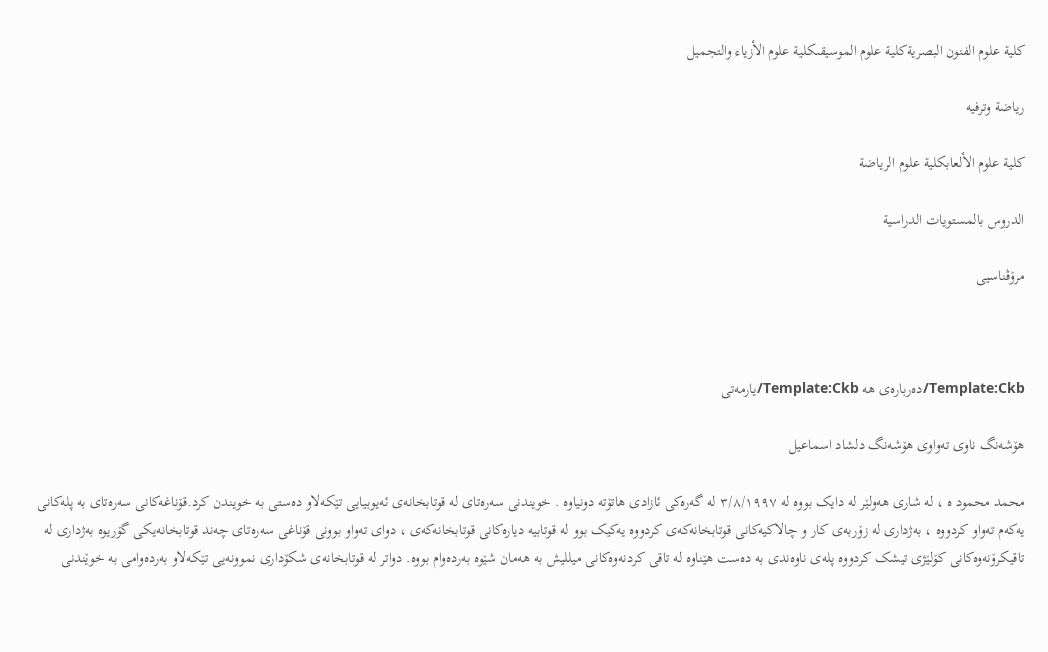كلية علوم الفنون البصريةكلية علوم الموسيقىكلية علوم الأزياء والتجميل

رياضة وترفيه

كلية علوم الألعابكلية علوم الرياضة

الدروس بالمستويات الدراسية

مرۆڤناسیی



Template:Ckb/دەربارەی هه Template:Ckb/یارمەتی

هۆشەنگ ناوی تەواوی هۆشەنگ دلشاد اسماعیل

محمد محمود ە ، لە شاری هەولێر لە دایک بووە لە ٣/٨/١٩٩٧ لە گەرەکی ئازادی هاتۆتە دونیاوە . خویندنی سەرەتای لە قوتابخانەی ئەیوبیایی تێکەلاو دەستی بە خویندن کرد.قۆناغەکانی سەرەتای بە پلەکانی یەکەم تەواو کردووە ، بەژداری لە زۆربەی کار و چالاکیەکانی قوتابخانەکەی کردووە یەکیک بوو لە قوتابیە دیارەکانی قوتابخانەکەی ، دوای تەواو بوونی قۆناغی سەرەتای چەند قوتابخانەیکی گۆریوە بەژداری لە تاقیکرۆنەوەکانی کۆلێژی تیشک کردووە پلەی ناوەندی بە دەست هێناوە لە تاقی کردنەوەکانی میللیش بە هەمان شێوە بەردەوام بووە. دواتر لە قوتابخانەی شکۆداری نموونەیی تێکەلاو بەردەوامی بە خوێندنی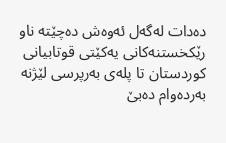دەدات لەگەل ئەوەش دەچێتە ناو رێکخستنەکانی یەکێتی قوتابیانی کوردستان تا پلەی بەرپرسی لێژنە بەردەوام دەبێ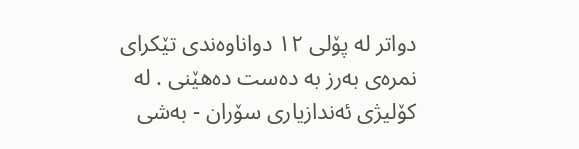دواتر لە پۆلی ١٢ دواناوەندی تێکرای نمرەی بەرز بە دەست دەهێنی . لە کۆلیژی ئەندازیاری سۆران - بەشی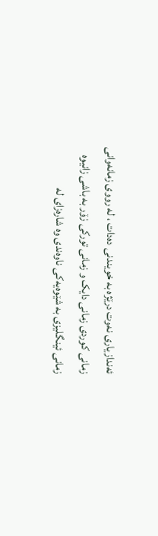ئەندازیاری نەوت درێژە بە خویندنی دەدات ، لە رووی زمانەوانی  زمانی کوردی زمانی دایک و زمانی تورکی زۆر بە باشی زانیوە زمانی ئینگلیزی بە شێوەیەکی ناوەندی وە شارەزای لە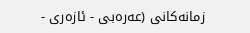زمانەکانی (عەرەبی - ئازەری -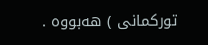تورکمانی ) هەبووە .